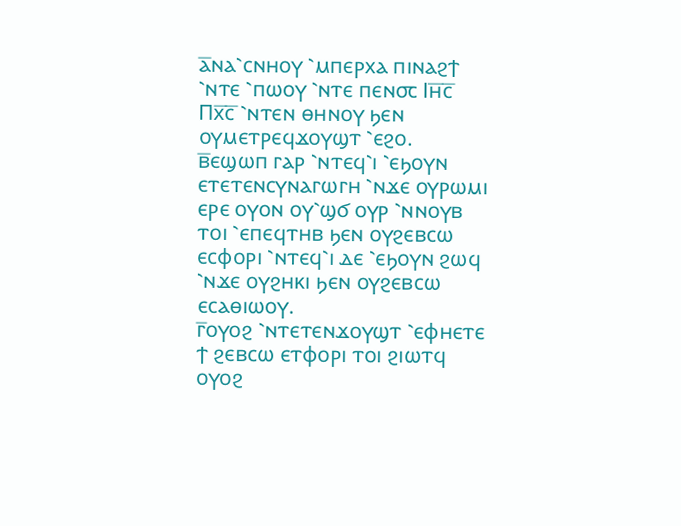ⲁ̅ⲛⲁ⳿ⲥⲛⲏⲟⲩ ⳿ⲙⲡⲉⲣⲭⲁ ⲡⲓⲛⲁϩϯ ⳿ⲛⲧⲉ ⳿ⲡⲱⲟⲩ ⳿ⲛⲧⲉ ⲡⲉⲛ⳪ Ⲓⲏ̅ⲥ̅ Ⲡⲭ̅ⲥ̅ ⳿ⲛⲧⲉⲛ ⲑⲏⲛⲟⲩ ϧⲉⲛ ⲟⲩⲙⲉⲧⲣⲉϥϫⲟⲩϣⲧ ⳿ⲉϩⲟ.
ⲃ̅ⲉϣⲱⲡ ⲅⲁⲣ ⳿ⲛⲧⲉϥ⳿ⲓ ⳿ⲉϧⲟⲩⲛ ⲉⲧⲉⲧⲉⲛⲥⲩⲛⲁⲅⲱⲅⲏ ⳿ⲛϫⲉ ⲟⲩⲣⲱⲙⲓ ⲉⲣⲉ ⲟⲩⲟⲛ ⲟⲩ⳿ϣϭ ⲟⲩⲣ ⳿ⲛⲛⲟⲩⲃ ⲧⲟⲓ ⳿ⲉⲡⲉϥⲧⲏⲃ ϧⲉⲛ ⲟⲩϩⲉⲃⲥⲱ ⲉⲥⲫⲟⲣⲓ ⳿ⲛⲧⲉϥ⳿ⲓ ⲇⲉ ⳿ⲉϧⲟⲩⲛ ϩⲱϥ ⳿ⲛϫⲉ ⲟⲩϩⲏⲕⲓ ϧⲉⲛ ⲟⲩϩⲉⲃⲥⲱ ⲉⲥⲁⲑⲓⲱⲟⲩ.
ⲅ̅ⲟⲩⲟϩ ⳿ⲛⲧⲉⲧⲉⲛϫⲟⲩϣⲧ ⳿ⲉⲫⲏⲉⲧⲉ ϯ ϩⲉⲃⲥⲱ ⲉⲧⲫⲟⲣⲓ ⲧⲟⲓ ϩⲓⲱⲧϥ ⲟⲩⲟϩ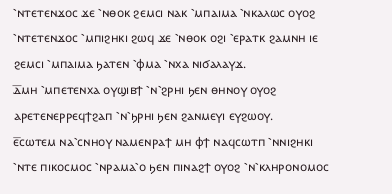⳿ⲛⲧⲉⲧⲉⲛϫⲟⲥ ϫⲉ ⳿ⲛⲑⲟⲕ ϩⲉⲙⲥⲓ ⲛⲁⲕ ⳿ⲙⲡⲁⲓⲙⲁ ⳿ⲛⲕⲁⲗⲱⲥ ⲟⲩⲟϩ ⳿ⲛⲧⲉⲧⲉⲛϫⲟⲥ ⳿ⲙⲡⲓϩⲏⲕⲓ ϩⲱϥ ϫⲉ ⳿ⲛⲑⲟⲕ ⲟϩⲓ ⳿ⲉⲣⲁⲧⲕ ϩⲁⲙⲛⲏ ⲓⲉ ϩⲉⲙⲥⲓ ⳿ⲙⲡⲁⲓⲙⲁ ϧⲁⲧⲉⲛ ⳿ⲫⲙⲁ ⳿ⲛⲭⲁ ⲛⲓϭⲁⲗⲁⲩϫ.
ⲇ̅ⲙⲏ ⳿ⲙⲡⲉⲧⲉⲛⲭⲁ ⲟⲩϣⲓⲃϯ ⳿ⲛ⳿ϩⲣⲏⲓ ϧⲉⲛ ⲑⲏⲛⲟⲩ ⲟⲩⲟϩ ⲁⲣⲉⲧⲉⲛⲉⲣⲣⲉϥϯϩⲁⲡ ⳿ⲛ⳿ϧⲣⲏⲓ ϧⲉⲛ ϩⲁⲛⲙⲉⲩⲓ ⲉⲩϩⲱⲟⲩ.
ⲉ̅ⲥⲱⲧⲉⲙ ⲛⲁ⳿ⲥⲛⲏⲟⲩ ⲛⲁⲙⲉⲛⲣⲁϯ ⲙⲏ ⲫϯ ⲛⲁϥⲥⲱⲧⲡ ⳿ⲛⲛⲓϩⲏⲕⲓ ⳿ⲛⲧⲉ ⲡⲓⲕⲟⲥⲙⲟⲥ ⳿ⲛⲣⲁⲙⲁ⳿ⲟ ϧⲉⲛ ⲡⲓⲛⲁϩϯ ⲟⲩⲟϩ ⳿ⲛ⳿ⲕⲗⲏⲣⲟⲛⲟⲙⲟⲥ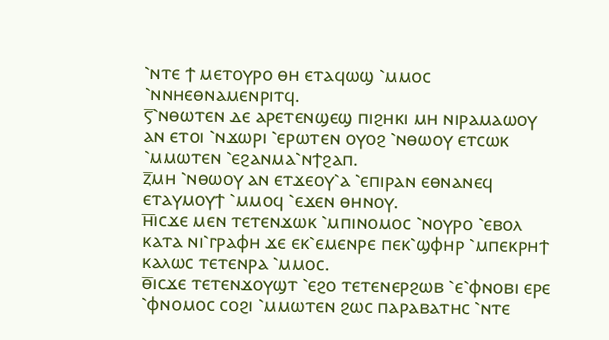⳿ⲛⲧⲉ ϯ ⲙⲉⲧⲟⲩⲣⲟ ⲑⲏ ⲉⲧⲁϥⲱϣ ⳿ⲙⲙⲟⲥ ⳿ⲛⲛⲏⲉⲑⲛⲁⲙⲉⲛⲣⲓⲧϥ.
ⲋ̅⳿ⲛⲑⲱⲧⲉⲛ ⲇⲉ ⲁⲣⲉⲧⲉⲛϣⲉϣ ⲡⲓϩⲏⲕⲓ ⲙⲏ ⲛⲓⲣⲁⲙⲁⲱⲟⲩ ⲁⲛ ⲉⲧⲟⲓ ⳿ⲛϫⲱⲣⲓ ⳿ⲉⲣⲱⲧⲉⲛ ⲟⲩⲟϩ ⳿ⲛⲑⲱⲟⲩ ⲉⲧⲥⲱⲕ ⳿ⲙⲙⲱⲧⲉⲛ ⳿ⲉϩⲁⲛⲙⲁ⳿ⲛϯϩⲁⲡ.
ⲍ̅ⲙⲏ ⳿ⲛⲑⲱⲟⲩ ⲁⲛ ⲉⲧϫⲉⲟⲩ⳿ⲁ ⳿ⲉⲡⲓⲣⲁⲛ ⲉⲑⲛⲁⲛⲉϥ ⲉⲧⲁⲩⲙⲟⲩϯ ⳿ⲙⲙⲟϥ ⳿ⲉϫⲉⲛ ⲑⲏⲛⲟⲩ.
ⲏ̅ⲓⲥϫⲉ ⲙⲉⲛ ⲧⲉⲧⲉⲛϫⲱⲕ ⳿ⲙⲡⲓⲛⲟⲙⲟⲥ ⳿ⲛⲟⲩⲣⲟ ⳿ⲉⲃⲟⲗ ⲕⲁⲧⲁ ⲛⲓ⳿ⲅⲣⲁⲫⲏ ϫⲉ ⲉⲕ⳿ⲉⲙⲉⲛⲣⲉ ⲡⲉⲕ⳿ϣⲫⲏⲣ ⳿ⲙⲡⲉⲕⲣⲏϯ ⲕⲁⲗⲱⲥ ⲧⲉⲧⲉⲛⲣⲁ ⳿ⲙⲙⲟⲥ.
ⲑ̅ⲓⲥϫⲉ ⲧⲉⲧⲉⲛϫⲟⲩϣⲧ ⳿ⲉϩⲟ ⲧⲉⲧⲉⲛⲉⲣϩⲱⲃ ⳿ⲉ⳿ⲫⲛⲟⲃⲓ ⲉⲣⲉ ⳿ⲫⲛⲟⲙⲟⲥ ⲥⲟϩⲓ ⳿ⲙⲙⲱⲧⲉⲛ ϩⲱⲥ ⲡⲁⲣⲁⲃⲁⲧⲏⲥ ⳿ⲛⲧⲉ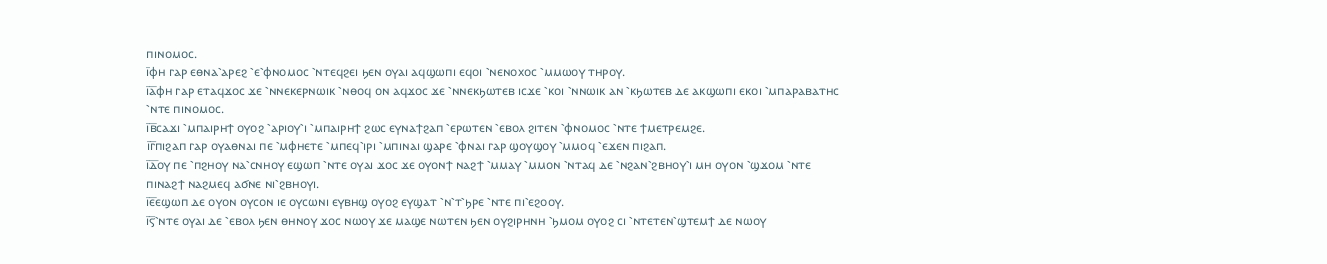ⲡⲓⲛⲟⲙⲟⲥ.
ⲓ̅ⲫⲏ ⲅⲁⲣ ⲉⲑⲛⲁ⳿ⲁⲣⲉϩ ⳿ⲉ⳿ⲫⲛⲟⲙⲟⲥ ⳿ⲛⲧⲉϥϩⲉⲓ ϧⲉⲛ ⲟⲩⲁⲓ ⲁϥϣⲱⲡⲓ ⲉϥⲟⲓ ⳿ⲛⲉⲛⲟⲭⲟⲥ ⳿ⲙⲙⲱⲟⲩ ⲧⲏⲣⲟⲩ.
ⲓ̅ⲁ̅ⲫⲏ ⲅⲁⲣ ⲉⲧⲁϥϫⲟⲥ ϫⲉ ⳿ⲛⲛⲉⲕⲉⲣⲛⲱⲓⲕ ⳿ⲛⲑⲟϥ ⲟⲛ ⲁϥϫⲟⲥ ϫⲉ ⳿ⲛⲛⲉⲕϧⲱⲧⲉⲃ ⲓⲥϫⲉ ⳿ⲕⲟⲓ ⳿ⲛⲛⲱⲓⲕ ⲁⲛ ⳿ⲕϧⲱⲧⲉⲃ ⲇⲉ ⲁⲕϣⲱⲡⲓ ⲉⲕⲟⲓ ⳿ⲙⲡⲁⲣⲁⲃⲁⲧⲏⲥ ⳿ⲛⲧⲉ ⲡⲓⲛⲟⲙⲟⲥ.
ⲓ̅ⲃ̅ⲥⲁϫⲓ ⳿ⲙⲡⲁⲓⲣⲏϯ ⲟⲩⲟϩ ⳿ⲁⲣⲓⲟⲩ⳿ⲓ ⳿ⲙⲡⲁⲓⲣⲏϯ ϩⲱⲥ ⲉⲩⲛⲁϯϩⲁⲡ ⳿ⲉⲣⲱⲧⲉⲛ ⳿ⲉⲃⲟⲗ ϩⲓⲧⲉⲛ ⳿ⲫⲛⲟⲙⲟⲥ ⳿ⲛⲧⲉ ϯⲙⲉⲧⲣⲉⲙϩⲉ.
ⲓ̅ⲅ̅ⲡⲓϩⲁⲡ ⲅⲁⲣ ⲟⲩⲁⲑⲛⲁⲓ ⲡⲉ ⳿ⲙⲫⲏⲉⲧⲉ ⳿ⲙⲡⲉϥ⳿ⲓⲣⲓ ⳿ⲙⲡⲓⲛⲁⲓ ϣⲁⲣⲉ ⳿ⲫⲛⲁⲓ ⲅⲁⲣ ϣⲟⲩϣⲟⲩ ⳿ⲙⲙⲟϥ ⳿ⲉϫⲉⲛ ⲡⲓϩⲁⲡ.
ⲓ̅ⲇ̅ⲟⲩ ⲡⲉ ⳿ⲡϩⲏⲟⲩ ⲛⲁ⳿ⲥⲛⲏⲟⲩ ⲉϣⲱⲡ ⳿ⲛⲧⲉ ⲟⲩⲁⲓ ϫⲟⲥ ϫⲉ ⲟⲩⲟⲛϯ ⲛⲁϩϯ ⳿ⲙⲙⲁⲩ ⳿ⲙⲙⲟⲛ ⳿ⲛⲧⲁϥ ⲇⲉ ⳿ⲛϩⲁⲛ⳿ϩⲃⲏⲟⲩ⳿ⲓ ⲙⲏ ⲟⲩⲟⲛ ⳿ϣϫⲟⲙ ⳿ⲛⲧⲉ ⲡⲓⲛⲁϩϯ ⲛⲁϩⲙⲉϥ ⲁϭⲛⲉ ⲛⲓ⳿ϩⲃⲏⲟⲩⲓ.
ⲓ̅ⲉ̅ⲉϣⲱⲡ ⲇⲉ ⲟⲩⲟⲛ ⲟⲩⲥⲟⲛ ⲓⲉ ⲟⲩⲥⲱⲛⲓ ⲉⲩⲃⲏϣ ⲟⲩⲟϩ ⲉⲩϣⲁⲧ ⳿ⲛ⳿ⲧ⳿ϧⲣⲉ ⳿ⲛⲧⲉ ⲡⲓ⳿ⲉϩⲟⲟⲩ.
ⲓ̅ⲋ̅⳿ⲛⲧⲉ ⲟⲩⲁⲓ ⲇⲉ ⳿ⲉⲃⲟⲗ ϧⲉⲛ ⲑⲏⲛⲟⲩ ϫⲟⲥ ⲛⲱⲟⲩ ϫⲉ ⲙⲁϣⲉ ⲛⲱⲧⲉⲛ ϧⲉⲛ ⲟⲩϩⲓⲣⲏⲛⲏ ⳿ϧⲙⲟⲙ ⲟⲩⲟϩ ⲥⲓ ⳿ⲛⲧⲉⲧⲉⲛ⳿ϣⲧⲉⲙϯ ⲇⲉ ⲛⲱⲟⲩ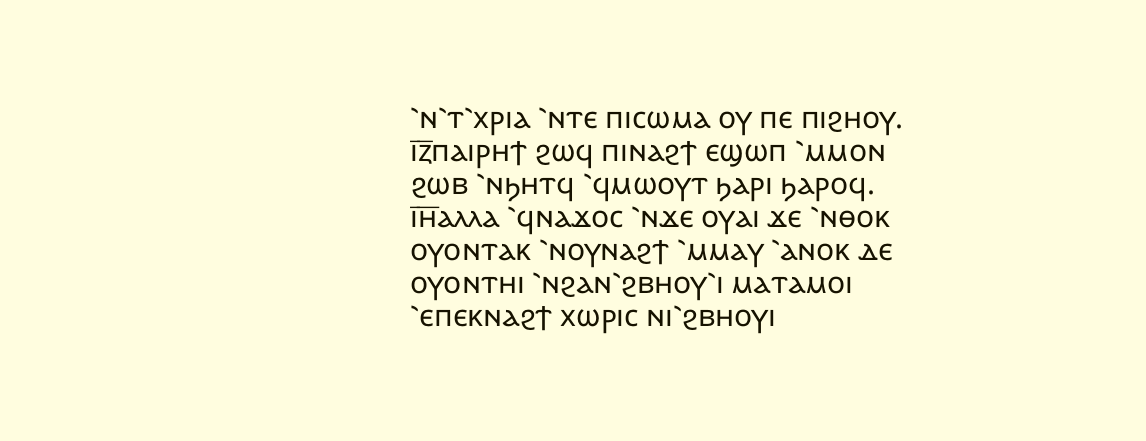⳿ⲛ⳿ⲧ⳿ⲭⲣⲓⲁ ⳿ⲛⲧⲉ ⲡⲓⲥⲱⲙⲁ ⲟⲩ ⲡⲉ ⲡⲓϩⲏⲟⲩ.
ⲓ̅ⲍ̅ⲡⲁⲓⲣⲏϯ ϩⲱϥ ⲡⲓⲛⲁϩϯ ⲉϣⲱⲡ ⳿ⲙⲙⲟⲛ ϩⲱⲃ ⳿ⲛϧⲏⲧϥ ⳿ϥⲙⲱⲟⲩⲧ ϧⲁⲣⲓ ϧⲁⲣⲟϥ.
ⲓ̅ⲏ̅ⲁⲗⲗⲁ ⳿ϥⲛⲁϫⲟⲥ ⳿ⲛϫⲉ ⲟⲩⲁⲓ ϫⲉ ⳿ⲛⲑⲟⲕ ⲟⲩⲟⲛⲧⲁⲕ ⳿ⲛⲟⲩⲛⲁϩϯ ⳿ⲙⲙⲁⲩ ⳿ⲁⲛⲟⲕ ⲇⲉ ⲟⲩⲟⲛⲧⲏⲓ ⳿ⲛϩⲁⲛ⳿ϩⲃⲏⲟⲩ⳿ⲓ ⲙⲁⲧⲁⲙⲟⲓ ⳿ⲉⲡⲉⲕⲛⲁϩϯ ⲭⲱⲣⲓⲥ ⲛⲓ⳿ϩⲃⲏⲟⲩⲓ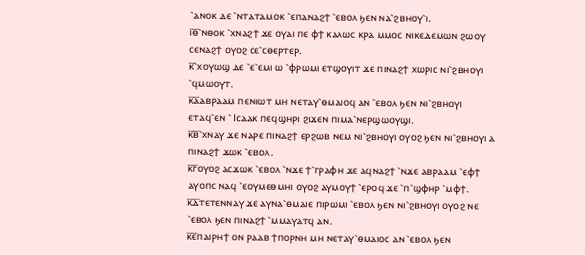⳿ⲁⲛⲟⲕ ⲇⲉ ⳿ⲛⲧⲁⲧⲁⲙⲟⲕ ⳿ⲉⲡⲁⲛⲁϩϯ ⳿ⲉⲃⲟⲗ ϧⲉⲛ ⲛⲁ⳿ϩⲃⲏⲟⲩ⳿ⲓ.
ⲓ̅ⲑ̅⳿ⲛⲑⲟⲕ ⳿ⲭⲛⲁϩϯ ϫⲉ ⲟⲩⲁⲓ ⲡⲉ ⲫϯ ⲕⲁⲗⲱⲥ ⲕⲣⲁ ⲙⲙⲟⲥ ⲛⲓⲕⲉⲇⲉⲙⲱⲛ ϩⲱⲟⲩ ⲥⲉⲛⲁϩϯ ⲟⲩⲟϩ ⲥⲉ⳿ⲥⲑⲉⲣⲧⲉⲣ.
ⲕ̅⳿ⲭⲟⲩⲱϣ ⲇⲉ ⳿ⲉ⳿ⲉⲙⲓ ⲱ ⳿ⲫⲣⲱⲙⲓ ⲉⲧϣⲟⲩⲓⲧ ϫⲉ ⲡⲓⲛⲁϩϯ ⲭⲱⲣⲓⲥ ⲛⲓ⳿ϩⲃⲏⲟⲩⲓ ⳿ϥⲙⲱⲟⲩⲧ.
ⲕ̅ⲁ̅ⲁⲃⲣⲁⲁⲙ ⲡⲉⲛⲓⲱⲧ ⲙⲏ ⲛⲉⲧⲁⲩ⳿ⲑⲙⲁⲓⲟϥ ⲁⲛ ⳿ⲉⲃⲟⲗ ϧⲉⲛ ⲛⲓ⳿ϩⲃⲏⲟⲩⲓ ⲉⲧⲁϥ⳿ⲉⲛ ⳿ Ⲓⲥⲁⲁⲕ ⲡⲉϥϣⲏⲣⲓ ϩⲓϫⲉⲛ ⲡⲓⲙⲁ⳿ⲛⲉⲣϣⲱⲟⲩϣⲓ.
ⲕ̅ⲃ̅⳿ⲭⲛⲁⲩ ϫⲉ ⲛⲁⲣⲉ ⲡⲓⲛⲁϩϯ ⲉⲣϩⲱⲃ ⲛⲉⲙ ⲛⲓ⳿ϩⲃⲏⲟⲩⲓ ⲟⲩⲟϩ ϧⲉⲛ ⲛⲓ⳿ϩⲃⲏⲟⲩⲓ ⲁ ⲡⲓⲛⲁϩϯ ϫⲱⲕ ⳿ⲉⲃⲟⲗ.
ⲕ̅ⲅ̅ⲟⲩⲟϩ ⲁⲥϫⲱⲕ ⳿ⲉⲃⲟⲗ ⳿ⲛϫⲉ ϯ⳿ⲅⲣⲁⲫⲏ ϫⲉ ⲁϥⲛⲁϩϯ ⳿ⲛϫⲉ ⲁⲃⲣⲁⲁⲙ ⳿ⲉⲫϯ ⲁⲩⲟⲡⲥ ⲛⲁϥ ⳿ⲉⲟⲩⲙⲉⲑⲙⲏⲓ ⲟⲩⲟϩ ⲁⲩⲙⲟⲩϯ ⳿ⲉⲣⲟϥ ϫⲉ ⳿ⲡ⳿ϣⲫⲏⲣ ⳿ⲙⲫϯ.
ⲕ̅ⲇ̅ⲧⲉⲧⲉⲛⲛⲁⲩ ϫⲉ ⲁⲩⲛⲁ⳿ⲑⲙⲁⲓⲉ ⲡⲓⲣⲱⲙⲓ ⳿ⲉⲃⲟⲗ ϧⲉⲛ ⲛⲓ⳿ϩⲃⲏⲟⲩⲓ ⲟⲩⲟϩ ⲛⲉ ⳿ⲉⲃⲟⲗ ϧⲉⲛ ⲡⲓⲛⲁϩϯ ⳿ⲙⲙⲁⲩⲁⲧϥ ⲁⲛ.
ⲕ̅ⲉ̅ⲡⲁⲓⲣⲏϯ ⲟⲛ ⲣⲁⲁⲃ ϯⲡⲟⲣⲛⲏ ⲙⲏ ⲛⲉⲧⲁⲩ⳿ⲑⲙⲁⲓⲟⲥ ⲁⲛ ⳿ⲉⲃⲟⲗ ϧⲉⲛ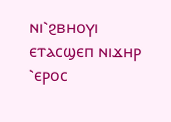ⲛⲓ⳿ϩⲃⲏⲟⲩⲓ ⲉⲧⲁⲥϣⲉⲡ ⲛⲓϫⲏⲣ ⳿ⲉⲣⲟⲥ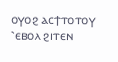ⲟⲩⲟϩ ⲁⲥϯⲧⲟⲧⲟⲩ ⳿ⲉⲃⲟⲗ ϩⲓⲧⲉⲛ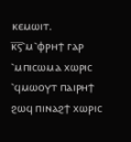ⲕⲉⲙⲱⲓⲧ.
ⲕ̅ⲋ̅⳿ⲙ⳿ⲫⲣⲏϯ ⲅⲁⲣ ⳿ⲙⲡⲓⲥⲱⲙⲁ ⲭⲱⲣⲓⲥ ⳿ϥⲙⲱⲟⲩⲧ ⲡⲁⲓⲣⲏϯ ϩⲱϥ ⲡⲓⲛⲁϩϯ ⲭⲱⲣⲓⲥ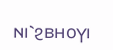ⲛⲓ⳿ϩⲃⲏⲟⲩⲓ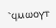⳿ϥⲙⲱⲟⲩⲧ